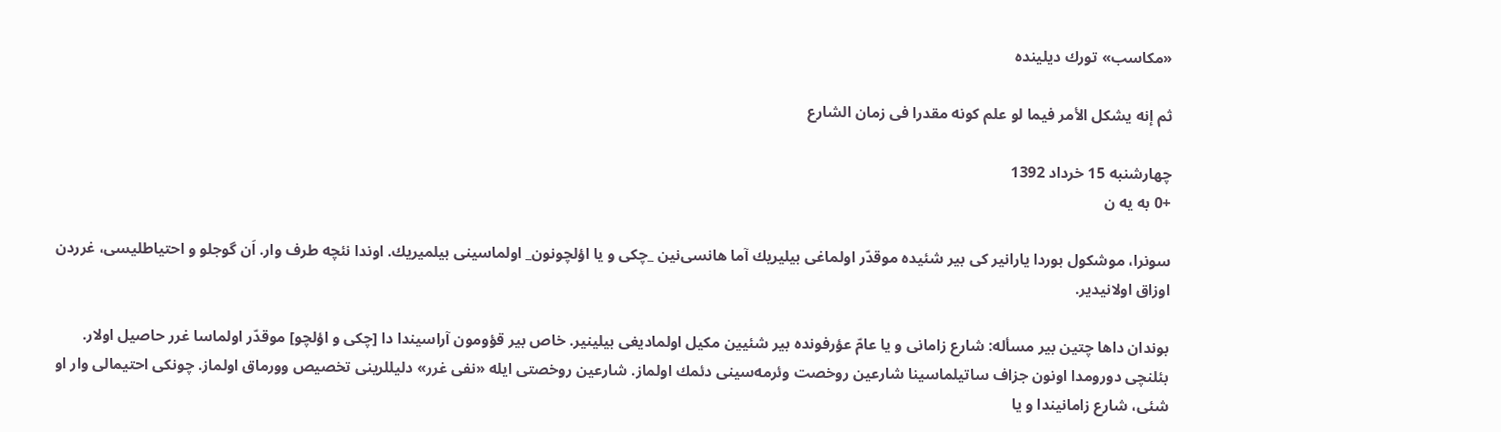«مكاسب» تورك دیلینده

ثم إنه یشكل الأمر فیما لو علم كونه مقدرا فی زمان الشارع

چهارشنبه 15 خرداد 1392
+0 به یه ن

سونرا، موشكول بوردا یارانیر كی بیر شئیده موقدّر اولماغی بیلیریك آما هانسی‌نین _چكی و یا اؤلچونون_ اولماسینی بیلمیریك. اوندا نئچه طرف وار. اَن گوجلو و احتیاطلیسی، غرردن اوزاق اولانیدیر.

بوندان داها چتین بیر مسأله: شارع زامانی و یا عامّ عؤرفونده بیر شئیین مكیل اولمادیغی بیلینیر. خاص بیر قؤومون آراسیندا دا [چكی و اؤلچو] موقدّر اولماسا غرر حاصیل اولار. بئلنچی دورومدا اونون جزاف ساتیلماسینا شارعین روخصت وئرمه‌سینی دئمك اولماز. شارعین روخصتی ایله «نفی غرر» دلیللرینی تخصیص وورماق اولماز. چونكی احتیمالی وار او شئی، شارع زامانیندا و یا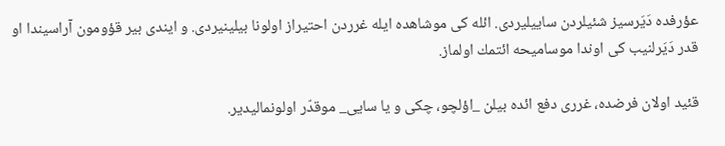عؤرفده دَیَرسیز شئیلردن ساییلیردی. ائله كی موشاهده ایله غرردن احتیراز اولونا بیلینیردی. و ایندی بیر قؤومون آراسیندا او قدر دَیَرلنیب كی اوندا موسامیحه ائتمك اولماز.

قئید اولان فرضده، غرری دفع ائده بیلن _اؤلچو، چكی و یا سایی_ موقدّر اولونمالیدیر.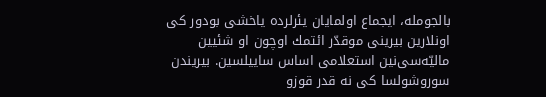بالجومله، ایجماع اولمایان یئرلرده یاخشی بودور كی اونلارین بیرینی موقدّر ائتمك اوچون او شئیین مالیّه‌سی‌نین استعلامی اساس ساییلسین. بیریندن سوروشولسا كی نه قدر قوزو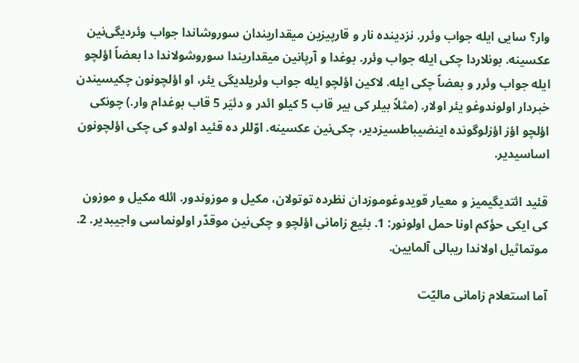وار؟ سایی ایله جواب وئرر. نزدینده نار و قارپیزین میقداریندان سوروشاندا جواب وئردیگی‌نین عكسینه. بونلاردا چكی ایله جواب وئرر. بوغدا و آرپانین میقداریندا سوروشولاندا دا بعضاً اؤلچو ایله جواب وئرر و بعضاً چكی ایله. لاكین اؤلچو ایله جواب وئریلدیگی یئر، او اؤلچونون چكیسیندن خبردار اولوندوغو یئر اولار. (مثلاً بیلر كی بیر قاب 5 كیلو ائدر و دئیَر 5 قاب بوغدام وار.) چونكی اؤلچو اؤز اؤزلوگونده اینضیباطسیزدیر، چكی‌نین عكسینه. اوّللر ده قئید اولدو كی چكی اؤلچونون اساسیدیر.

قئید ائتدیگیمیز و معیار قویدوغوموزدان نظرده توتولان، مكیل و موزوندور. ائله مكیل و موزون كی ایكی حؤكم اونا حمل اولونور: 1. بئیع زامانی اؤلچو و چكی‌نین موقدّر اولونماسی واجیبدیر. 2. موتماثیل اولاندا ریبالی آلمایین.

آما استعلام زامانی مالیّت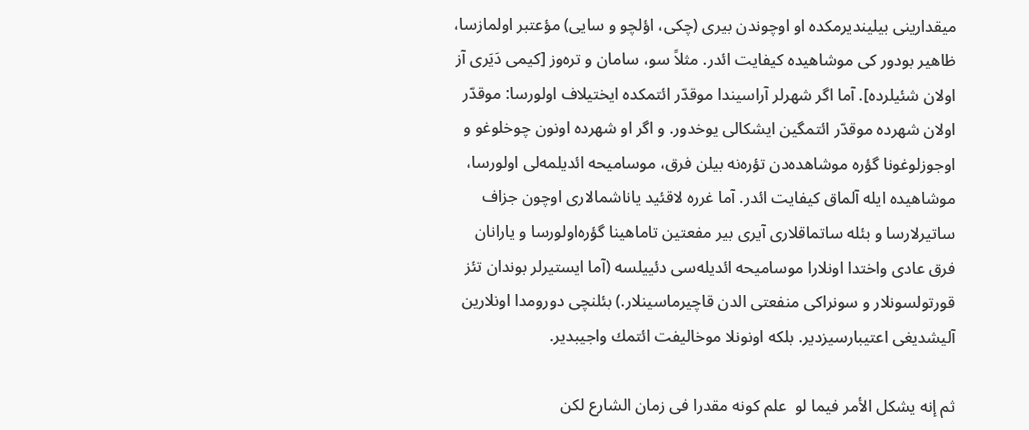میقدارینی بیلیندیرمكده او اوچوندن بیری (چكی، اؤلچو و سایی) مؤعتبر اولمازسا، ظاهیر بودور كی موشاهیده كیفایت ائدر. مثلاً سو، سامان و تره‌وز [كیمی دَیَری آز اولان شئیلرده]. آما اگر شهرلر آراسیندا موقدّر ائتمكده ایختیلاف اولورسا: موقدّر اولان شهرده موقدّر ائتمگین ایشكالی یوخدور. و اگر او شهرده اونون چوخلوغو و اوجوزلوغونا گؤره موشاهده‌دن تؤره‌نه بیلن فرق، موسامیحه ائدیلمه‌لی اولورسا، موشاهیده ایله آلماق كیفایت ائدر. آما غرره لاقئید یاناشمالاری اوچون جزاف ساتیرلارسا و بئله ساتماقلاری آیری بیر مفعتین تاماهینا گؤره‌اولورسا و یارانان فرق عادی واختدا اونلارا موسامیحه ائدیله‌سی دئییلسه (آما ایستیرلر بوندان تئز قورتولسونلار و سونراكی منفعتی الدن قاچیرماسینلار.) بئلنچی دورومدا اونلارین آلیشدیغی اعتیبارسیزدیر. بلكه اونونلا موخالیفت ائتمك واجیبدیر.

ثم إنه یشكل الأمر فیما لو  علم كونه مقدرا فی زمان الشارع لكن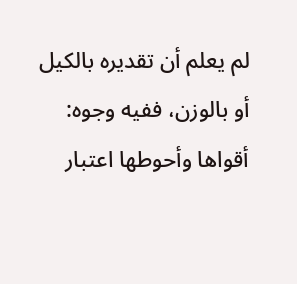لم یعلم أن تقدیره بالكیل أو بالوزن، ففیه وجوه: أقواها وأحوطها اعتبار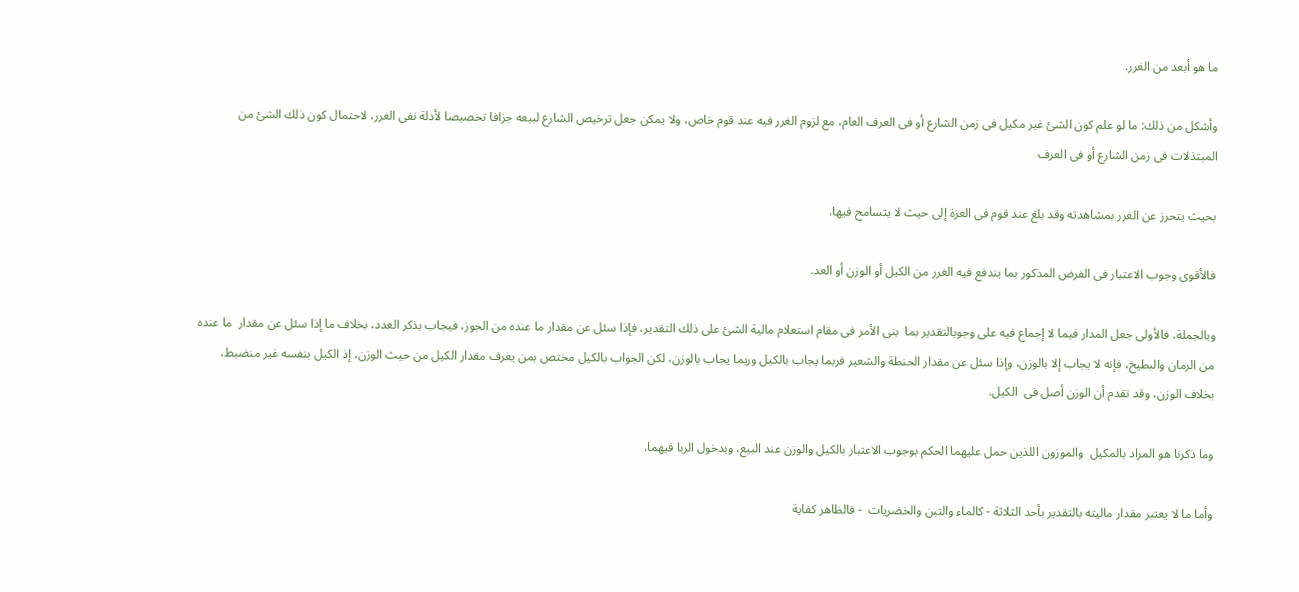ما هو أبعد من الغرر.

وأشكل من ذلك: ما لو علم كون الشئ غیر مكیل فی زمن الشارع أو فی العرف العام، مع لزوم الغرر فیه عند قوم خاص، ولا یمكن جعل ترخیص الشارع لبیعه جزافا تخصیصا لأدلة نفی الغرر، لاحتمال كون ذلك الشئ من المبتذلات فی زمن الشارع أو فی العرف

بحیث یتحرز عن الغرر بمشاهدته وقد بلغ عند قوم فی العزة إلى حیث لا یتسامح فیها.

فالأقوى وجوب الاعتبار فی الفرض المذكور بما یندفع فیه الغرر من الكیل أو الوزن أو العد.

وبالجملة، فالأولى جعل المدار فیما لا إجماع فیه على وجوبالتقدیر بما  بنی الأمر فی مقام استعلام مالیة الشئ على ذلك التقدیر، فإذا سئل عن مقدار ما عنده من الجوز، فیجاب بذكر العدد، بخلاف ما إذا سئل عن مقدار  ما عنده من الرمان والبطیخ، فإنه لا یجاب إلا بالوزن، وإذا سئل عن مقدار الحنطة والشعیر فربما یجاب بالكیل وربما یجاب بالوزن، لكن الجواب بالكیل مختص بمن یعرف مقدار الكیل من حیث الوزن، إذ الكیل بنفسه غیر منضبط، بخلاف الوزن، وقد تقدم أن الوزن أصل فی  الكیل.

وما ذكرنا هو المراد بالمكیل  والموزون اللذین حمل علیهما الحكم بوجوب الاعتبار بالكیل والوزن عند البیع، وبدخول الربا فیهما.

وأما ما لا یعتبر مقدار مالیته بالتقدیر بأحد الثلاثة - كالماء والتبن والخضریات  - فالظاهر كفایة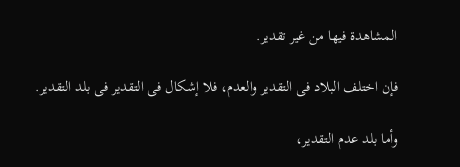المشاهدة فیها من غیر تقدیر.

فإن اختلف البلاد فی التقدیر والعدم، فلا إشكال فی التقدیر فی بلد التقدیر.

وأما بلد عدم التقدیر،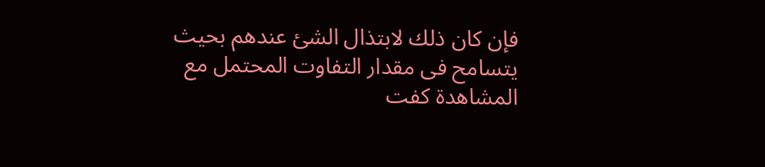فإن كان ذلك لابتذال الشئ عندهم بحیث یتسامح فی مقدار التفاوت المحتمل مع المشاهدة كفت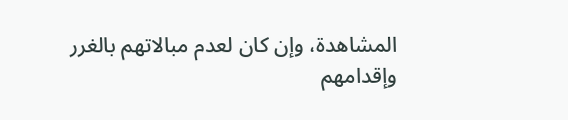المشاهدة، وإن كان لعدم مبالاتهم بالغرر وإقدامهم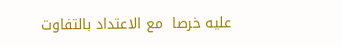علیه خرصا  مع الاعتداد بالتفاوت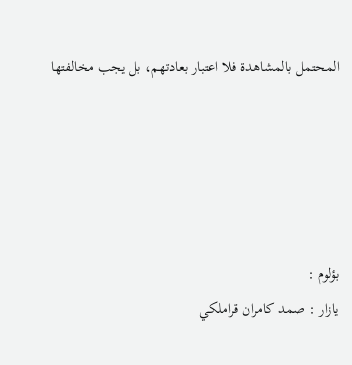المحتمل بالمشاهدة فلا اعتبار بعادتهم، بل یجب مخالفتها





بؤلوم :
یازار : صمد كامران قراملكي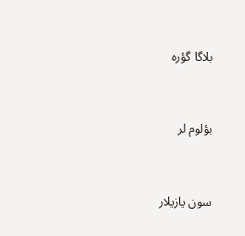بلاگا گؤره



بؤلوم لر



سون یازیلار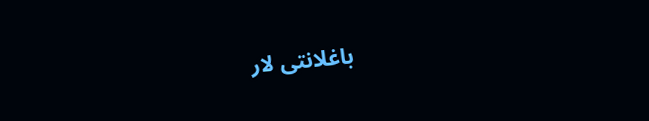باغلانتی لار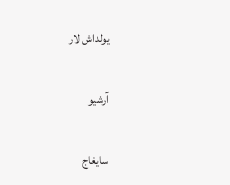یولداش لار

آرشیو

سایغاج